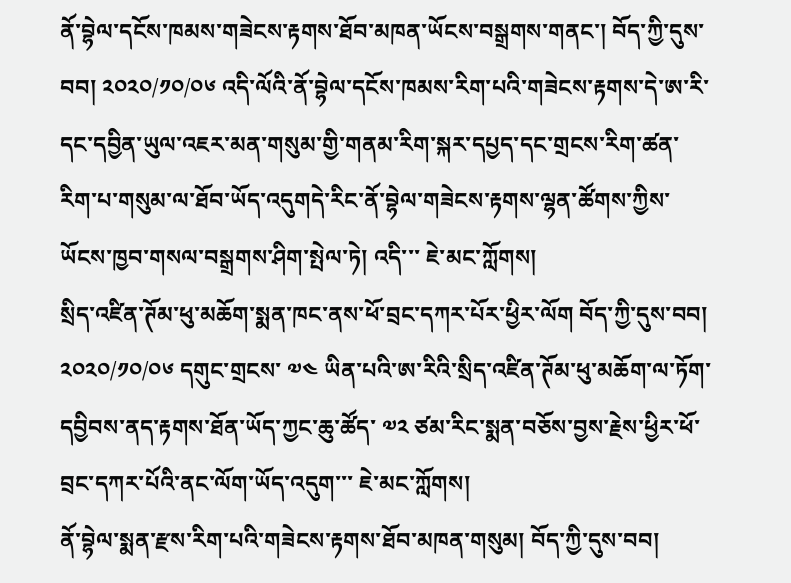ནོ་བྷེལ་དངོས་ཁམས་གཟེངས་རྟགས་ཐོབ་མཁན་ཡོངས་བསྒྲགས་གནང་། བོད་ཀྱི་དུས་བབ། ༢༠༢༠/༡༠/༠༦ འདི་ལོའི་ནོ་བྷེལ་དངོས་ཁམས་རིག་པའི་གཟེངས་རྟགས་དེ་ཨ་རི་དང་དབྱིན་ཡུལ་འཇར་མན་གསུམ་གྱི་གནམ་རིག་སྐར་དཔྱད་དང་གྲངས་རིག་ཚན་རིག་པ་གསུམ་ལ་ཐོབ་ཡོད་འདུགདེ་རིང་ནོ་བྷེལ་གཟེངས་རྟགས་ལྷན་ཚོགས་ཀྱིས་ཡོངས་ཁྱབ་གསལ་བསྒྲགས་ཤིག་སྤེལ་ཏེ། འདི་་་ ཇེ་མང་ཀློགས།
སྲིད་འཛིན་ཊོམ་ཕུ་མཆོག་སྨན་ཁང་ནས་ཕོ་བྲང་དཀར་པོར་ཕྱིར་ལོག བོད་ཀྱི་དུས་བབ། ༢༠༢༠/༡༠/༠༦ དགུང་གྲངས་ ༧༤ ཡིན་པའི་ཨ་རིའི་སྲིད་འཛིན་ཊོམ་ཕུ་མཆོག་ལ་ཏོག་དབྱིབས་ནད་རྟགས་ཐོན་ཡོད་ཀྱང་ཆུ་ཚོད་ ༧༢ ཙམ་རིང་སྨན་བཅོས་བྱས་རྗེས་ཕྱིར་ཕོ་བྲང་དཀར་པོའི་ནང་ལོག་ཡོད་འདུག་་་ ཇེ་མང་ཀློགས།
ནོ་བྷེལ་སྨན་རྫས་རིག་པའི་གཟེངས་རྟགས་ཐོབ་མཁན་གསུམ། བོད་ཀྱི་དུས་བབ།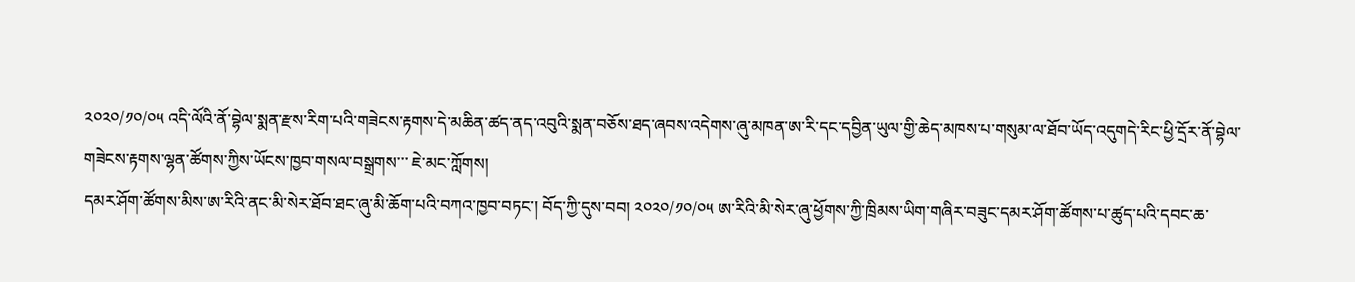༢༠༢༠/༡༠/༠༥ འདི་ལོའི་ནོ་བྷེལ་སྨན་རྫས་རིག་པའི་གཟེངས་རྟགས་དེ་མཆིན་ཚད་ནད་འབུའི་སྨན་བཅོས་ཐད་ཞབས་འདེགས་ཞུ་མཁན་ཨ་རི་དང་དབྱིན་ཡུལ་གྱི་ཆེད་མཁས་པ་གསུམ་ལ་ཐོབ་ཡོད་འདུགདེ་རིང་ཕྱི་དྲོར་ནོ་བྷེལ་གཟེངས་རྟགས་ལྷན་ཚོགས་ཀྱིས་ཡོངས་ཁྱབ་གསལ་བསྒྲགས་་་ ཇེ་མང་ཀློགས།
དམར་ཤོག་ཚོགས་མིས་ཨ་རིའི་ནང་མི་སེར་ཐོབ་ཐང་ཞུ་མི་ཆོག་པའི་བཀའ་ཁྱབ་བཏང་། བོད་ཀྱི་དུས་བབ། ༢༠༢༠/༡༠/༠༥ ཨ་རིའི་མི་སེར་ཞུ་ཕྱོགས་ཀྱི་ཁྲིམས་ཡིག་གཞིར་བཟུང་དམར་ཤོག་ཚོགས་པ་ཚུད་པའི་དབང་ཆ་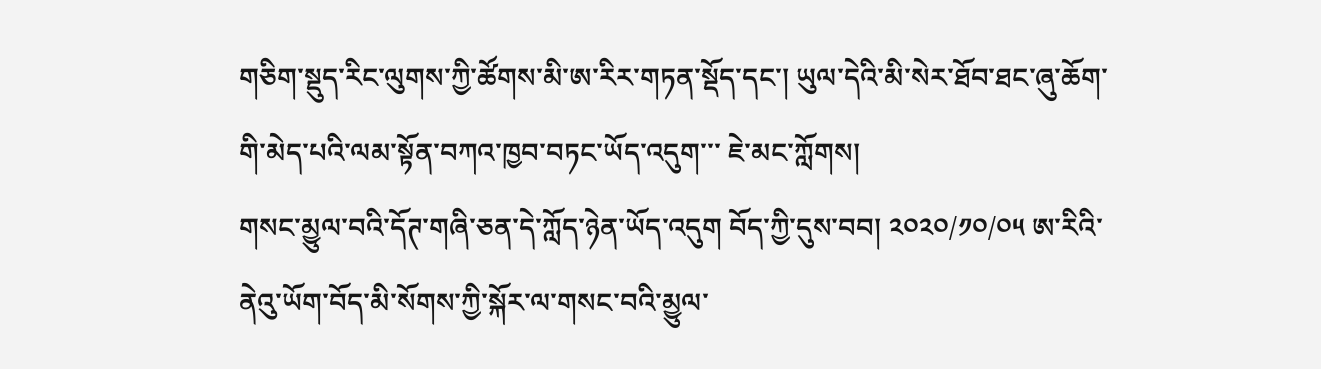གཅིག་སྡུད་རིང་ལུགས་ཀྱི་ཚོགས་མི་ཨ་རིར་གཏན་སྡོད་དང་། ཡུལ་དེའི་མི་སེར་ཐོབ་ཐང་ཞུ་ཆོག་གི་མེད་པའི་ལམ་སྟོན་བཀའ་ཁྱབ་བཏང་ཡོད་འདུག་་་ ཇེ་མང་ཀློགས།
གསང་མྱུལ་བའི་དོཊ་གཞི་ཅན་དེ་ཀློད་ཉེན་ཡོད་འདུག བོད་ཀྱི་དུས་བབ། ༢༠༢༠/༡༠/༠༥ ཨ་རིའི་ནེའུ་ཡོག་བོད་མི་སོགས་ཀྱི་སྐོར་ལ་གསང་བའི་མྱུལ་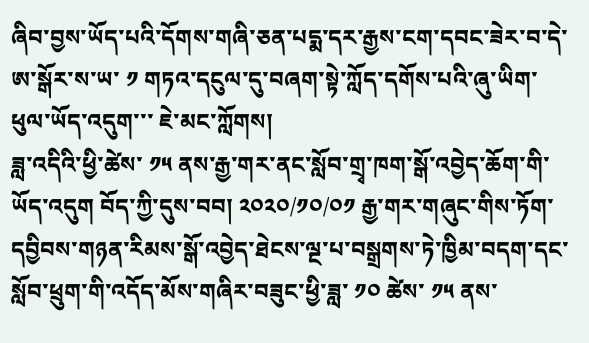ཞིབ་བྱས་ཡོད་པའི་དོགས་གཞི་ཅན་པདྨ་དར་རྒྱས་ངག་དབང་ཟེར་བ་དེ་ཨ་སྒོར་ས་ཡ་ ༡ གཏའ་དངུལ་དུ་བཞག་སྟེ་ཀློད་དགོས་པའི་ཞུ་ཡིག་ཕུལ་ཡོད་འདུག་་་ ཇེ་མང་ཀློགས།
ཟླ་འདིའི་ཕྱི་ཚེས་ ༡༥ ནས་རྒྱ་གར་ནང་སློབ་གྲྭ་ཁག་སྒོ་འབྱེད་ཆོག་གི་ཡོད་འདུག བོད་ཀྱི་དུས་བབ། ༢༠༢༠/༡༠/༠༡ རྒྱ་གར་གཞུང་གིས་ཏོག་དབྱིབས་གཉན་རིམས་སྒོ་འབྱེད་ཐེངས་ལྔ་པ་བསྒྲགས་ཏེ་ཁྱིམ་བདག་དང་སློབ་ཕྲུག་གི་འདོད་མོས་གཞིར་བཟུང་ཕྱི་ཟླ་ ༡༠ ཚེས་ ༡༥ ནས་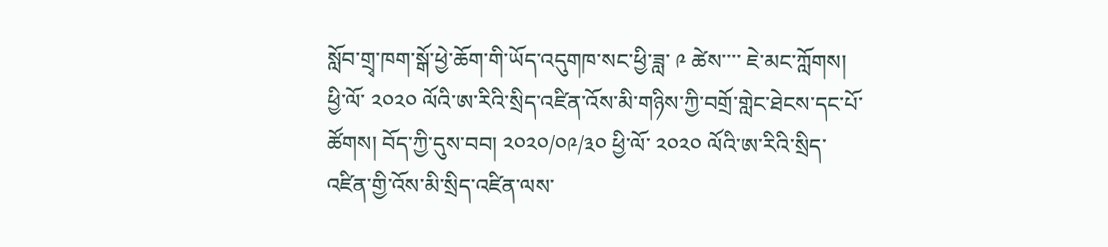སློབ་གྲྭ་ཁག་སྒོ་ཕྱེ་ཆོག་གི་ཡོད་འདུགཁ་སང་ཕྱི་ཟླ་ ༩ ཚེས་་་་ ཇེ་མང་ཀློགས།
ཕྱི་ལོ་ ༢༠༢༠ ལོའི་ཨ་རིའི་སྲིད་འཛིན་འོས་མི་གཉིས་ཀྱི་བགྲོ་གླེང་ཐེངས་དང་པོ་ཚོགས། བོད་ཀྱི་དུས་བབ། ༢༠༢༠/༠༩/༣༠ ཕྱི་ལོ་ ༢༠༢༠ ལོའི་ཨ་རིའི་སྲིད་འཛིན་གྱི་འོས་མི་སྲིད་འཛིན་ལས་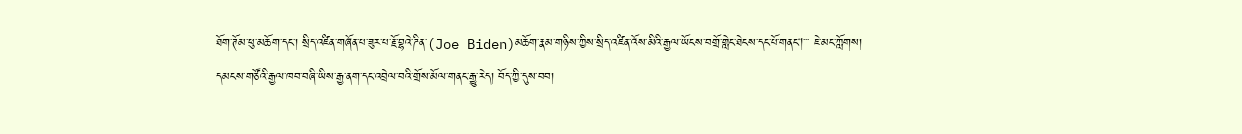ཐོག་ཊོམ་ཕུ་མཆོག་དང་། སྲིད་འཛིན་གཞོན་པ་ཟུར་པ་རྗོ་བྷའེ་ཌིན་(Joe Biden)མཆོག་རྣམ་གཉིས་ཀྱིས་སྲིད་འཛིན་འོས་མིའི་རྒྱལ་ཡོངས་བགྲོ་གླེང་ཐེངས་དང་པོ་གནང།་་་ ཇེ་མང་ཀློགས།
དམངས་གཙོའི་རྒྱལ་ཁབ་བཞི་ཡིས་རྒྱ་ནག་དང་འབྲེལ་བའི་གྲོས་མོལ་གནང་རྒྱུ་རེད། བོད་ཀྱི་དུས་བབ།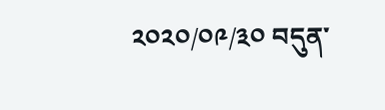༢༠༢༠/༠༩/༣༠ བདུན་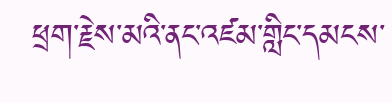ཕྲག་རྗེས་མའི་ནང་འཛམ་གླིང་དམངས་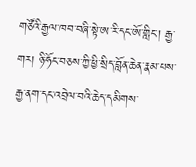གཙོའི་རྒྱལ་ཁབ་བཞི་སྟེ་ཨ་རི་དང་ཨོ་གླིང་། རྒྱ་གར། ཉི་ཧོང་བཅས་ཀྱི་ཕྱི་སྲིད་བློན་ཆེན་རྣམ་པས་རྒྱ་ནག་དང་འབྲེལ་བའི་ཆེད་དམིགས་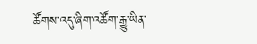ཚོགས་འདུ་ཞིག་འཚོག་རྒྱུ་ཡིན་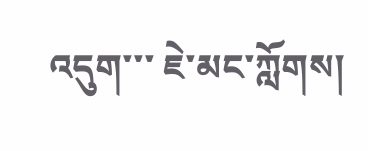འདུག་་་ ཇེ་མང་ཀློགས།